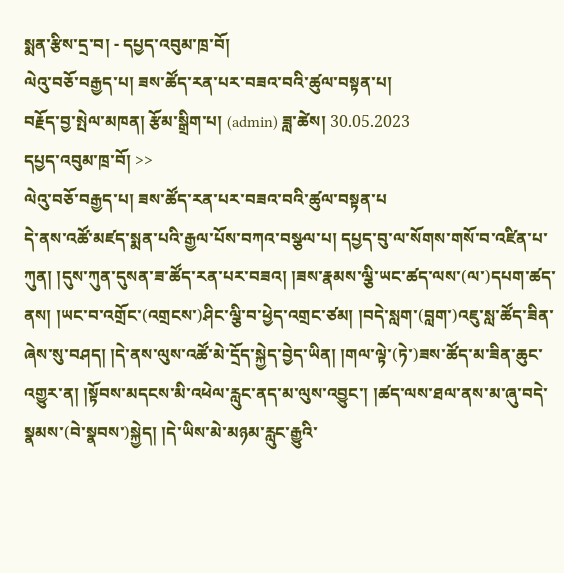སྨན་རྩིས་དྲ་བ། - དཔྱད་འབུམ་ཁྲ་བོ།
ལེའུ་བཅོ་བརྒྱད་པ། ཟས་ཚོད་རན་པར་བཟའ་བའི་ཚུལ་བསྟན་པ།
བརྗོད་བྱ་སྤེལ་མཁན། རྩོམ་སྒྲིག་པ། (admin) ཟླ་ཚེས། 30.05.2023
དཔྱད་འབུམ་ཁྲ་བོ། >>
ལེའུ་བཅོ་བརྒྱད་པ། ཟས་ཚོད་རན་པར་བཟའ་བའི་ཚུལ་བསྟན་པ
དེ་ནས་འཚོ་མཛད་སྨན་པའི་རྒྱལ་པོས་བཀའ་བསྩལ་པ། དཔྱད་བུ་ལ་སོགས་གསོ་བ་འཛིན་པ་ཀུན། །དུས་ཀུན་དུསན་ཟ་ཚོད་རན་པར་བཟའ། །ཟས་རྣམས་ལྕི་ཡང་ཚད་ལས་(ལ་)དཔག་ཚད་ནས། །ཡང་བ་འགྲོང་(འགྲངས་)ཤིང་ལྕི་བ་ཕྱེད་འགྲང་ཙམ། །བདེ་སླག་(བླག་)འཇུ་སླ་ཚོད་ཟིན་ཞེས་སུ་བཤད། །དེ་ནས་ལུས་འཚོ་མེ་དྲོད་སྐྱེད་བྱེད་ཡིན། །གལ་ལྟེ་(ཏེ་)ཟས་ཚོད་མ་ཟིན་ཆུང་འགྱུར་ན། །སྟོབས་མདངས་མི་འཕེལ་རླུང་ནད་མ་ལུས་འབྱུང་། །ཚད་ལས་ཐལ་ནས་མ་ཞུ་བདེ་སྣམས་(བེ་སྣབས་)སྐྱེད། །དེ་ཡིས་མེ་མཉམ་རླུང་རྒྱུའི་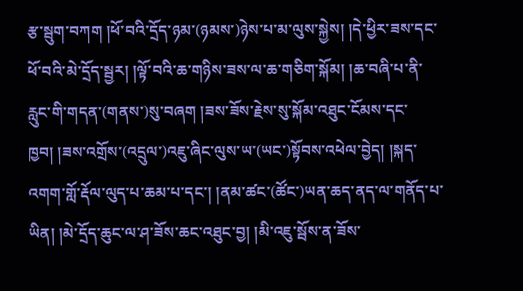རྩ་སྦུག་བཀག །ཕོ་བའི་དྲོད་ཉམ་(ཉམས་)ཉེས་པ་མ་ལུས་སྐྱེས། །དེ་ཕྱིར་ཟས་དང་ཕོ་བའི་མེ་དྲོད་སྦྱར། །ལྟོ་བའི་ཆ་གཉིས་ཟས་ལ་ཆ་གཅིག་སྐོམ། །ཆ་བཞི་པ་ནི་རླུང་གི་གདན་(གནས་)སུ་བཞག །ཟས་ཟོས་རྗེས་སུ་སྐོམ་འཐུང་ངོམས་དང་ཁྱབ། །ཟས་འགྲོས་(འདྲུལ་)འཇུ་ཞིང་ལུས་ཡ་(ཡང་)སྟོབས་འཕེལ་བྱེད། །སྐད་འགག་གློ་རྡོལ་ལུད་པ་ཆམ་པ་དང་། །ནམ་ཚང་(ཚོང་)ཡན་ཆད་ནད་ལ་གནོད་པ་ཡིན། །མེ་དྲོད་ཆུང་ལ་ཤ་ཟོས་ཆང་འཐུང་བྱ། །མི་འཇུ་སྦོས་ན་ཟོས་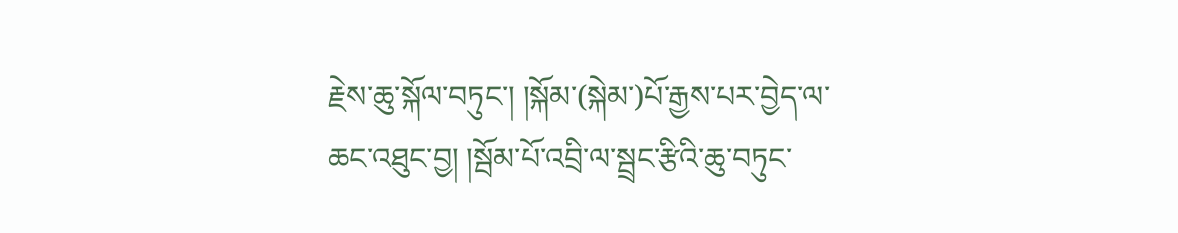རྗེས་ཆུ་སྐོལ་བཏུང་། །སྐོམ་(སྐེམ་)པོ་རྒྱས་པར་བྱེད་ལ་ཆང་འཐུང་བྱ། །སྦོམ་པོ་འབྲི་ལ་སྦྲང་རྩིའི་ཆུ་བཏུང་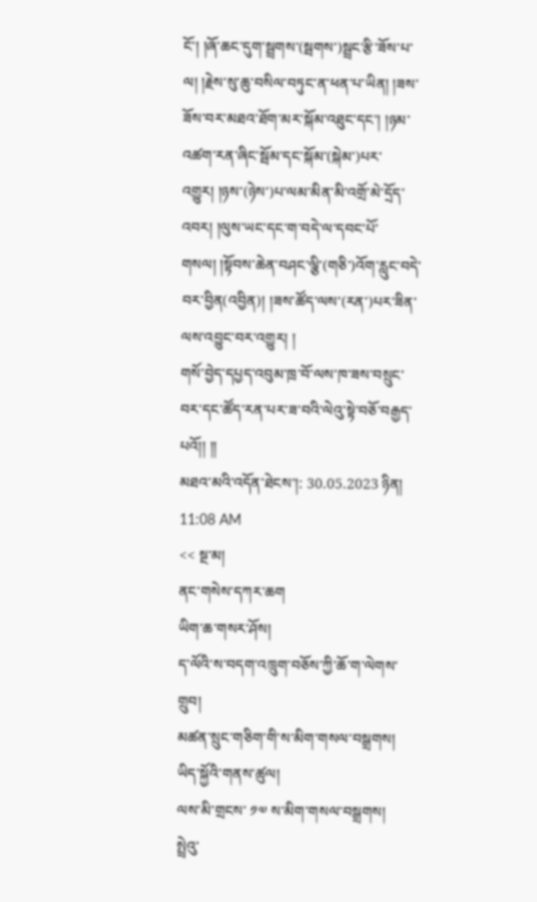ངོ་། །ཞོ་ཆང་དུག་སྦྲགས་(སྦགས་)སྦྲང་རྩི་ཟོས་པ་ལ། །རྗེས་སུ་ཆུ་བསིལ་བཏུང་ན་ཕན་པ་ཡིན། །ཟས་ཟོས་བར་མཐའ་ཐོག་མར་སྐོམ་འཐུང་དང་། །ཉམ་འཚག་རན་ཞིང་སྦོམ་དང་སྐོམ་(སྐེམ་)པར་འགྱུར། །ཉས་(ཉེས་)པ་ལམ་མིན་མི་འགྲོ་མེ་དྲོད་འབར། །ལུས་ཡང་དང་ག་བདེ་ལ་དབང་པོ་གསལ། །སྟོབས་ཆེན་བཤང་ལྕི་(གཅི་)འོག་རླུང་བདེ་བར་བྱིན(འབྱིན)། །ཟས་ཚོད་ལས་(རན་)པར་ཟིན་ལས་འབྱུང་བར་འགྱུར། །
གསོ་བྱེད་དཔྱད་འབུམ་ཁྲ་བོ་ལས་ཁ་ཟས་བསྲུང་བར་དང་ཚོད་རན་པར་ཟ་བའི་ལེའུ་སྟེ་བཅོ་བརྒྱད་པའོ།། །།
མཐའ་མའི་འདོན་ཐེངས་།: 30.05.2023 ཉིན། 11:08 AM
<< སྔ་མ།
ནང་གསེས་དཀར་ཆག
ཡིག་ཆ་གསར་ཤོས།
ད་ལོའི་ས་བདག་འཁྲུག་བཅོས་ཀྱི་ཆོ་ག་ལེགས་གྲུབ།
མཚན་སྲུང་གཅིག་གི་ས་མིག་གསལ་བསྒྲགས།
ཡིད་སྐྱོའི་གནས་ཚུལ།
ལས་མི་གྲངས་ ༡༧ ས་མིག་གསལ་བསྒྲགས།
སྤྲེའུ་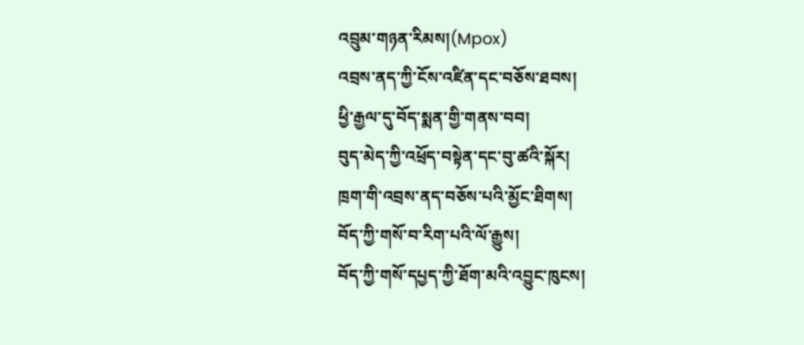འབྲུམ་གཉན་རིམས།(Mpox)
འབྲས་ནད་ཀྱི་ངོས་འཛིན་དང་བཅོས་ཐབས།
ཕྱི་རྒྱལ་དུ་བོད་སྨན་གྱི་གནས་བབ།
བུད་མེད་ཀྱི་འཕྲོད་བསྟེན་དང་བུ་ཚའི་སྐོར།
ཁྲག་གི་འབྲས་ནད་བཅོས་པའི་མྱོང་ཐིགས།
བོད་ཀྱི་གསོ་བ་རིག་པའི་ལོ་རྒྱུས།
བོད་ཀྱི་གསོ་དཔྱད་ཀྱི་ཐོག་མའི་འབྱུང་ཁུངས།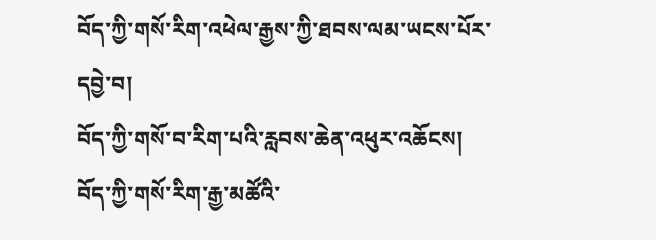བོད་ཀྱི་གསོ་རིག་འཕེལ་རྒྱས་ཀྱི་ཐབས་ལམ་ཡངས་པོར་དབྱེ་བ།
བོད་ཀྱི་གསོ་བ་རིག་པའི་རླབས་ཆེན་འཕུར་འཆོངས།
བོད་ཀྱི་གསོ་རིག་རྒྱ་མཚོའི་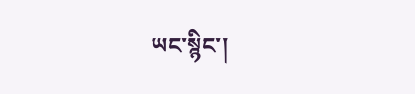ཡང་སྙིང་།